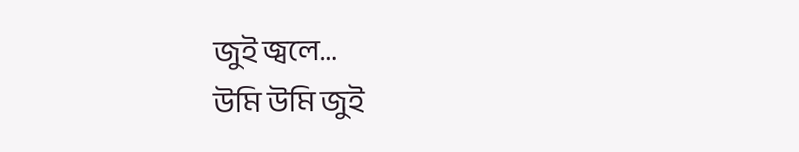জুই জ্বলে…
উমি উমি জুই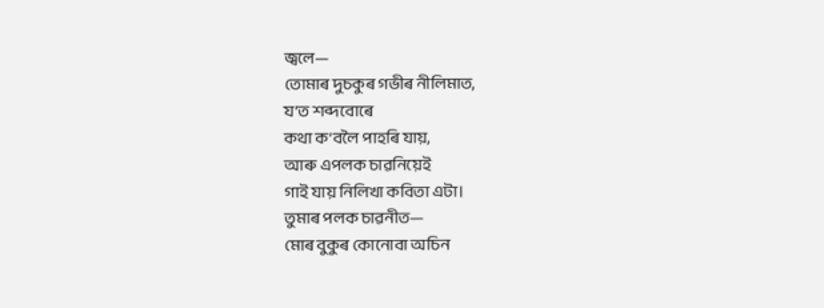জ্বলে—
তোমাৰ দুচকুৰ গভীৰ নীলিমাত,
য’ত শব্দবোৰে
কথা ক’বলৈ পাহৰি যায়,
আৰু এপলক চাৱনিয়েই
গাই যায় নিলিখা কবিতা এটা।
তুমাৰ পলক চাৱনীত—
মোৰ বুকুৰ কোনোবা অচিন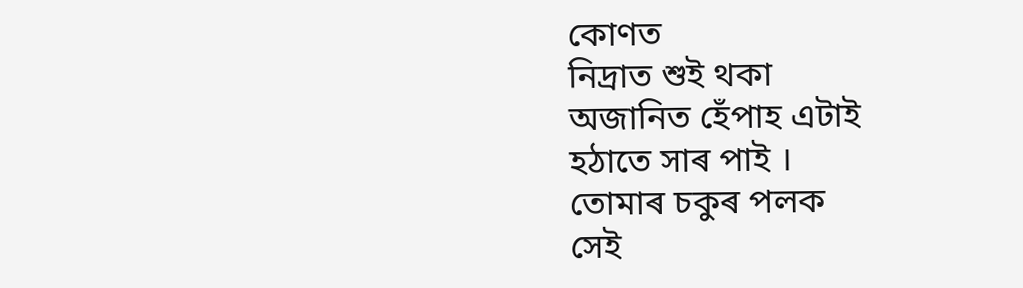কোণত
নিদ্ৰাত শুই থকা
অজানিত হেঁপাহ এটাই
হঠাতে সাৰ পাই ।
তোমাৰ চকুৰ পলক
সেই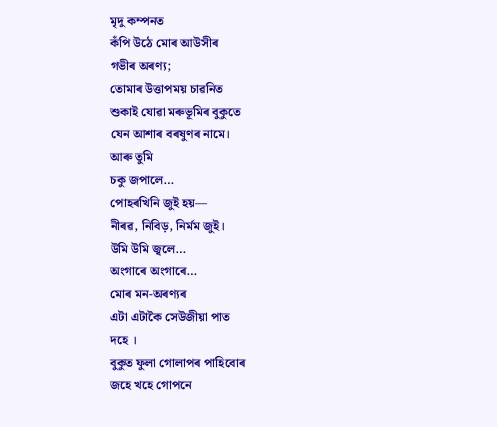মৃদু কম্পনত
কঁপি উঠে মোৰ আউসীৰ
গভীৰ অৰণ্য;
তোমাৰ উত্তাপময় চাৱনিত
শুকাই যোৱা মৰুভূমিৰ বুকুতে
যেন আশাৰ বৰষুণৰ নামে।
আৰু তুমি
চকু জপালে…
পোহৰখিনি জুই হয়—
নীৰৱ, নিবিড়, নিৰ্মম জুই।
উমি উমি জ্বলে…
অংগাৰে অংগাৰে…
মোৰ মন-অৰণ্যৰ
এটা এটাকৈ সেউজীয়া পাত
দহে ।
বুকুত ফুলা গোলাপৰ পাহিবোৰ
জহে খহে গোপনে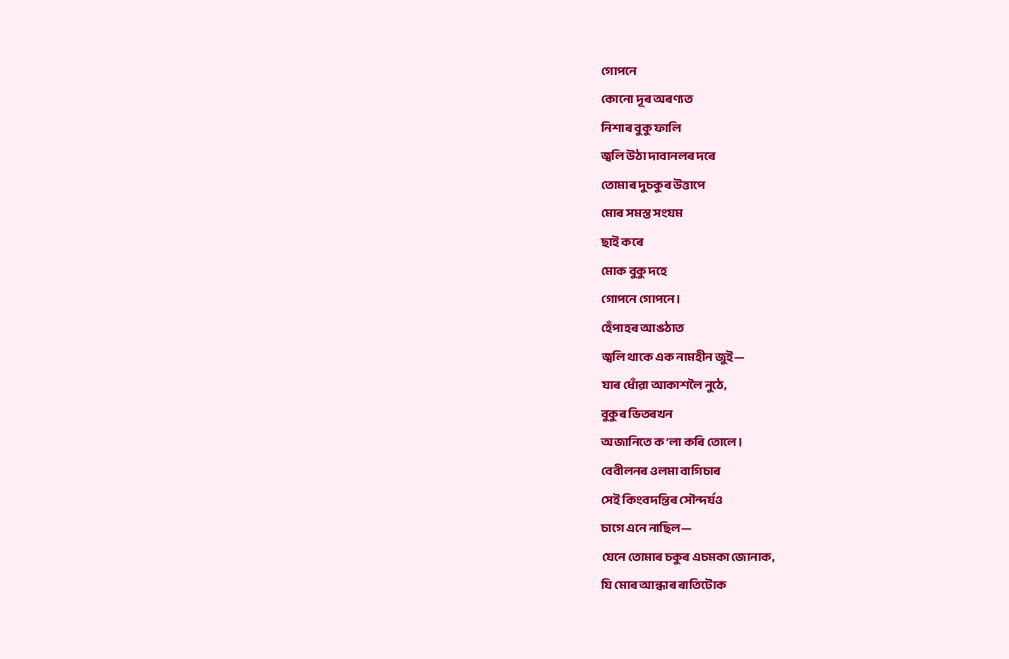গোপনে
কোনো দূৰ অৰণ্যত
নিশাৰ বুকু ফালি
জ্বলি উঠা দাবানলৰ দৰে
তোমাৰ দুচকুৰ উত্তাপে
মোৰ সমস্ত সংযম
ছাই কৰে
মোক বুকু দহে
গোপনে গোপনে।
হেঁপাহৰ আঙঠাত
জ্বলি থাকে এক নামহীন জুই—
যাৰ ধোঁৱা আকাশলৈ নুঠে,
বুকুৰ ভিতৰখন
অজানিতে ক’লা কৰি তোলে।
বেবীলনৰ ওলমা বাগিচাৰ
সেই কিংবদন্তিৰ সৌন্দৰ্যও
চাগে এনে নাছিল—
যেনে তোমাৰ চকুৰ এচমকা জোনাক,
যি মোৰ আন্ধাৰ ৰাতিটোক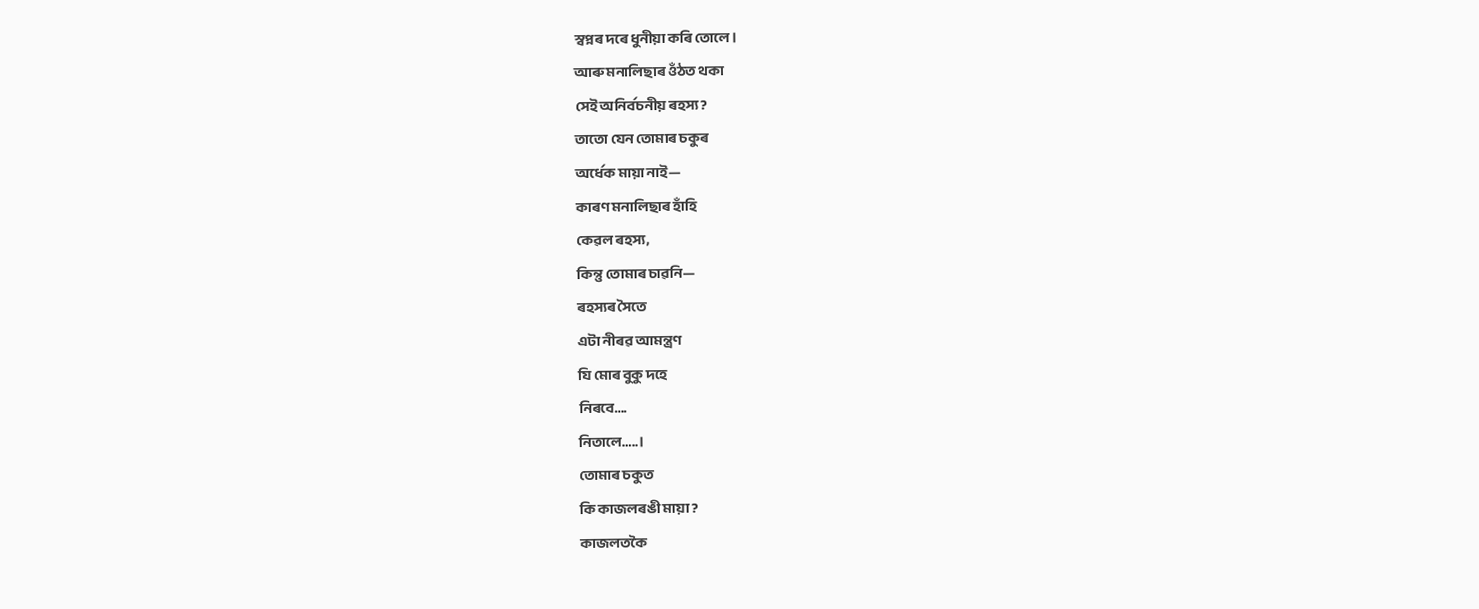স্বপ্নৰ দৰে ধুনীয়া কৰি তোলে।
আৰু মনালিছাৰ ওঁঠত থকা
সেই অনিৰ্বচনীয় ৰহস্য?
তাতো যেন তোমাৰ চকুৰ
অৰ্ধেক মায়া নাই—
কাৰণ মনালিছাৰ হাঁহি
কেৱল ৰহস্য,
কিন্তু তোমাৰ চাৱনি—
ৰহস্যৰ সৈতে
এটা নীৰৱ আমন্ত্ৰণ
যি মোৰ বুকু দহে
নিৰবে….
নিতালে…..।
তোমাৰ চকুত
কি কাজলৰঙী মায়া ?
কাজলতকৈ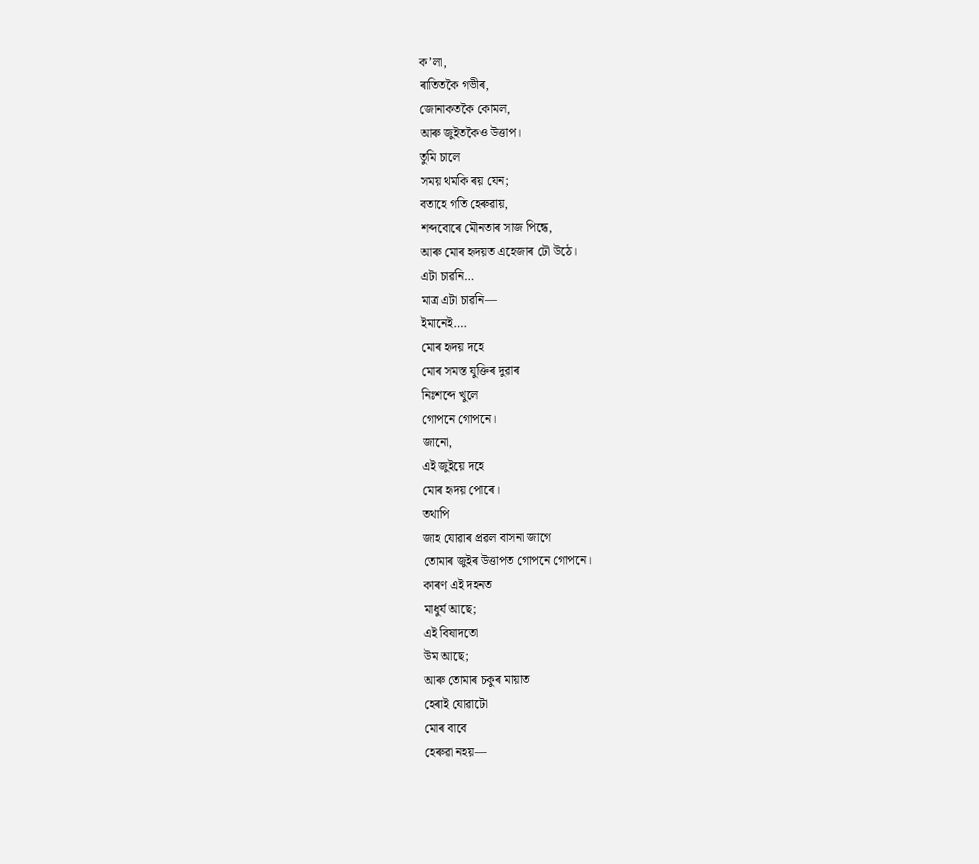ক’লা,
ৰাতিতকৈ গভীৰ,
জোনাকতকৈ কোমল,
আৰু জুইতকৈও উত্তাপ।
তুমি চালে
সময় থমকি ৰয় যেন;
বতাহে গতি হেৰুৱায়,
শব্দবোৰে মৌনতাৰ সাজ পিন্ধে,
আৰু মোৰ হৃদয়ত এহেজাৰ ঢৌ উঠে।
এটা চাৱনি…
মাত্ৰ এটা চাৱনি—
ইমানেই….
মোৰ হৃদয় দহে
মোৰ সমস্ত যুক্তিৰ দুৱাৰ
নিঃশব্দে খুলে
গোপনে গোপনে।
জানো,
এই জুইয়ে দহে
মোৰ হৃদয় পোৰে।
তথাপি
জাহ যোৱাৰ প্ৰৱল বাসনা জাগে
তোমাৰ জুইৰ উত্তাপত গোপনে গোপনে।
কাৰণ এই দহনত
মাধুৰ্য আছে;
এই বিষাদতো
উম আছে;
আৰু তোমাৰ চকুৰ মায়াত
হেৰাই যোৱাটো
মোৰ বাবে
হেৰুৱা নহয়—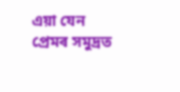এয়া যেন
প্ৰেমৰ সমুদ্ৰত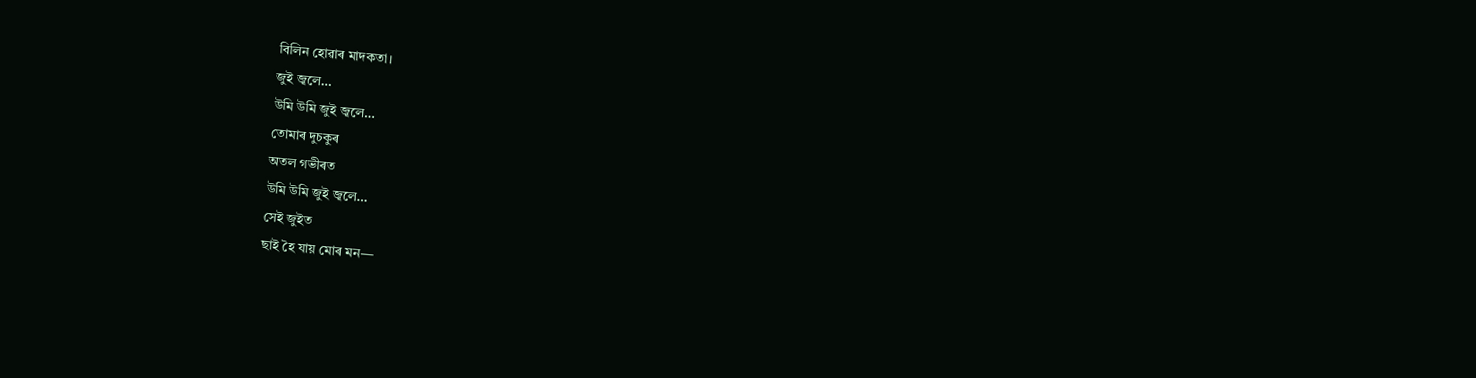বিলিন হোৱাৰ মাদকতা।
জুই জ্বলে…
উমি উমি জুই জ্বলে…
তোমাৰ দুচকুৰ
অতল গভীৰত
উমি উমি জুই জ্বলে…
সেই জুইত
ছাই হৈ যায় মোৰ মন—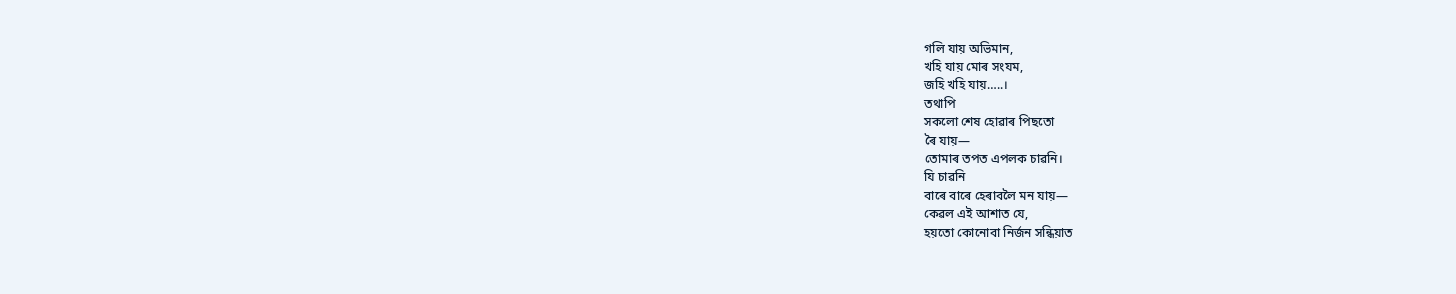গলি যায় অভিমান,
খহি যায় মোৰ সংযম,
জহি খহি যায়…..।
তথাপি
সকলো শেষ হোৱাৰ পিছতো
ৰৈ যায়—
তোমাৰ তপত এপলক চাৱনি।
যি চাৱনি
বাৰে বাৰে হেৰাবলৈ মন যায়—
কেৱল এই আশাত যে,
হয়তো কোনোবা নিৰ্জন সন্ধিয়াত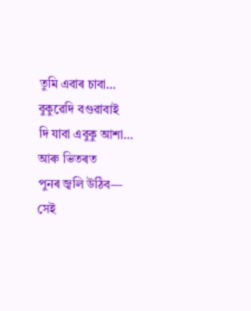তুমি এবাৰ চাবা…
বুকুৱেদি বগুৱাবাই
দি যাবা এবুকু আশা…
আৰু ভিতৰত
পুনৰ জ্বলি উঠিব—
সেই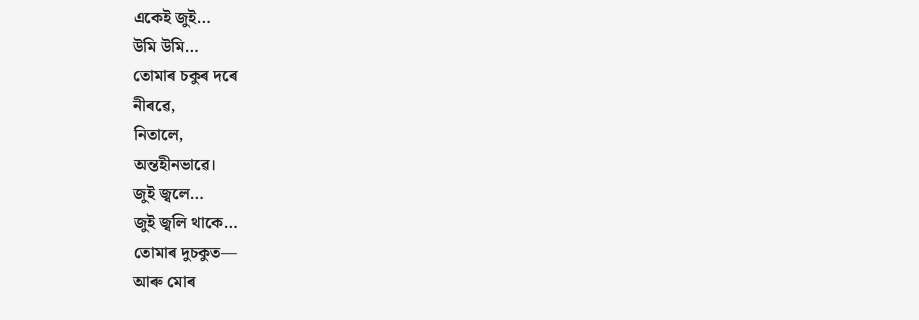একেই জুই…
উমি উমি…
তোমাৰ চকুৰ দৰে
নীৰৱে,
নিতালে,
অন্তহীনভাৱে।
জুই জ্বলে…
জুই জ্বলি থাকে…
তোমাৰ দুচকুত—
আৰু মোৰ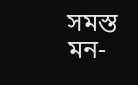সমস্ত মন-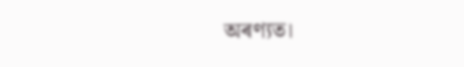অৰণ্যত।